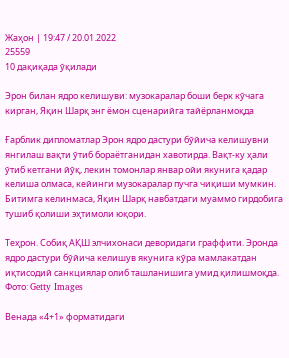Жаҳон | 19:47 / 20.01.2022
25559
10 дақиқада ўқилади

Эрон билан ядро келишуви: музокаралар боши берк кўчага кирган, Яқин Шарқ энг ёмон сценарийга тайёрланмоқда

Ғарблик дипломатлар Эрон ядро дастури бўйича келишувни янгилаш вақти ўтиб бораётганидан хавотирда. Вақт-ку ҳали ўтиб кетгани йўқ, лекин томонлар январ ойи якунига қадар келиша олмаса, кейинги музокаралар пучга чиқиши мумкин. Битимга келинмаса, Яқин Шарқ навбатдаги муаммо гирдобига тушиб қолиши эҳтимоли юқори.

Теҳрон. Собиқ АҚШ элчихонаси деворидаги граффити. Эронда ядро дастури бўйича келишув якунига кўра мамлакатдан иқтисодий санкциялар олиб ташланишига умид қилишмоқда. Фото: Getty Images

Венада «4+1» форматидаги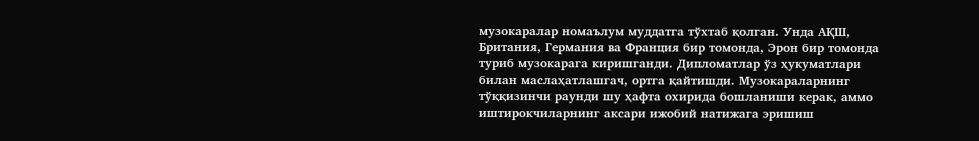музокаралар номаълум муддатга тўхтаб қолган. Унда АҚШ, Британия, Германия ва Франция бир томонда, Эрон бир томонда туриб музокарага киришганди. Дипломатлар ўз ҳукуматлари билан маслаҳатлашгач, ортга қайтишди. Музокараларнинг тўққизинчи раунди шу ҳафта охирида бошланиши керак, аммо иштирокчиларнинг аксари ижобий натижага эришиш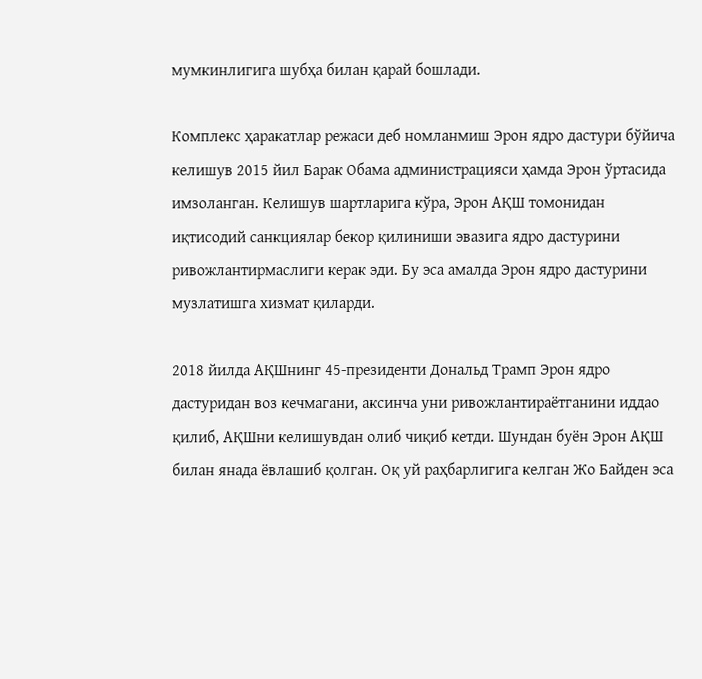мумкинлигига шубҳа билан қарай бошлади.

Комплекс ҳаракатлар режаси деб номланмиш Эрон ядро дастури бўйича келишув 2015 йил Барак Обама администрацияси ҳамда Эрон ўртасида имзоланган. Келишув шартларига кўра, Эрон АҚШ томонидан иқтисодий санкциялар бекор қилиниши эвазига ядро дастурини ривожлантирмаслиги керак эди. Бу эса амалда Эрон ядро дастурини музлатишга хизмат қиларди.

2018 йилда АҚШнинг 45-президенти Дональд Трамп Эрон ядро дастуридан воз кечмагани, аксинча уни ривожлантираётганини иддао қилиб, АҚШни келишувдан олиб чиқиб кетди. Шундан буён Эрон АҚШ билан янада ёвлашиб қолган. Оқ уй раҳбарлигига келган Жо Байден эса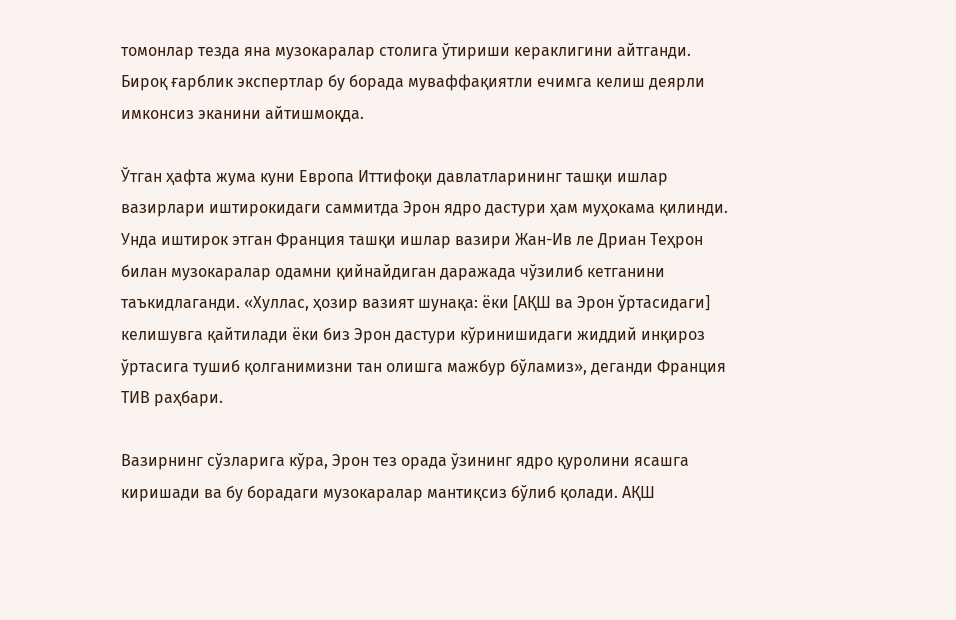томонлар тезда яна музокаралар столига ўтириши кераклигини айтганди. Бироқ ғарблик экспертлар бу борада муваффақиятли ечимга келиш деярли имконсиз эканини айтишмоқда.

Ўтган ҳафта жума куни Европа Иттифоқи давлатларининг ташқи ишлар вазирлари иштирокидаги саммитда Эрон ядро дастури ҳам муҳокама қилинди. Унда иштирок этган Франция ташқи ишлар вазири Жан-Ив ле Дриан Теҳрон билан музокаралар одамни қийнайдиган даражада чўзилиб кетганини таъкидлаганди. «Хуллас, ҳозир вазият шунақа: ёки [АҚШ ва Эрон ўртасидаги] келишувга қайтилади ёки биз Эрон дастури кўринишидаги жиддий инқироз ўртасига тушиб қолганимизни тан олишга мажбур бўламиз», деганди Франция ТИВ раҳбари.

Вазирнинг сўзларига кўра, Эрон тез орада ўзининг ядро қуролини ясашга киришади ва бу борадаги музокаралар мантиқсиз бўлиб қолади. АҚШ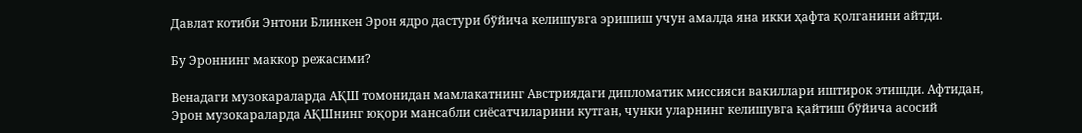Давлат котиби Энтони Блинкен Эрон ядро дастури бўйича келишувга эришиш учун амалда яна икки ҳафта қолганини айтди.

Бу Эроннинг маккор режасими?

Венадаги музокараларда АҚШ томонидан мамлакатнинг Австриядаги дипломатик миссияси вакиллари иштирок этишди. Афтидан, Эрон музокараларда АҚШнинг юқори мансабли сиёсатчиларини кутган, чунки уларнинг келишувга қайтиш бўйича асосий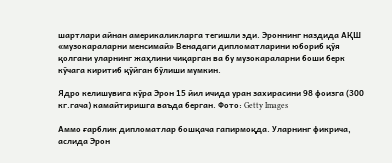шартлари айнан америкаликларга тегишли эди. Эроннинг наздида АҚШ «музокараларни менсимай» Венадаги дипломатларини юбориб қўя қолгани уларнинг жаҳлини чиқарган ва бу музокараларни боши берк кўчага киритиб қўйган бўлиши мумкин.

Ядро келишувига кўра Эрон 15 йил ичида уран захирасини 98 фоизга (300 кг.гача) камайтиришга ваъда берган. Фото: Getty Images

Аммо ғарблик дипломатлар бошқача гапирмоқда. Уларнинг фикрича, аслида Эрон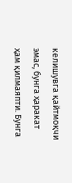келишувга қайтмоқчи эмас, бунга ҳаракат ҳам қилмаяпти. Бунга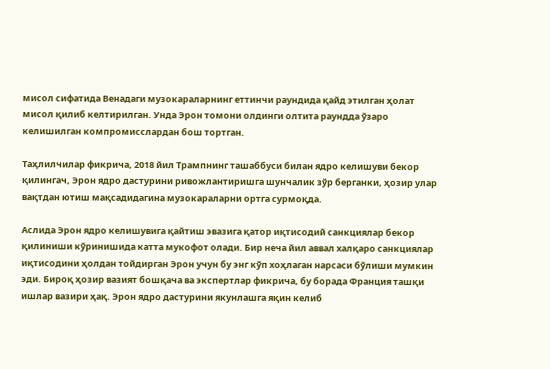мисол сифатида Венадаги музокараларнинг еттинчи раундида қайд этилган ҳолат мисол қилиб келтирилган. Унда Эрон томони олдинги олтита раундда ўзаро келишилган компромисслардан бош тортган.

Таҳлилчилар фикрича, 2018 йил Трампнинг ташаббуси билан ядро келишуви бекор қилингач, Эрон ядро дастурини ривожлантиришга шунчалик зўр берганки, ҳозир улар вақтдан ютиш мақсадидагина музокараларни ортга сурмоқда.

Аслида Эрон ядро келишувига қайтиш эвазига қатор иқтисодий санкциялар бекор қилиниши кўринишида катта мукофот олади. Бир неча йил аввал халқаро санкциялар иқтисодини ҳолдан тойдирган Эрон учун бу энг кўп хоҳлаган нарсаси бўлиши мумкин эди. Бироқ ҳозир вазият бошқача ва экспертлар фикрича, бу борада Франция ташқи ишлар вазири ҳақ. Эрон ядро дастурини якунлашга яқин келиб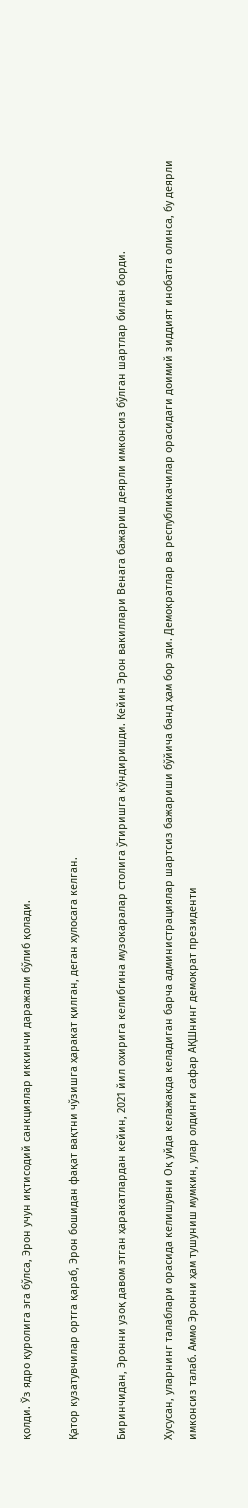қолди. Ўз ядро қуролига эга бўлса, Эрон учун иқтисодий санкциялар иккинчи даражали бўлиб қолади.

Қатор кузатувчилар ортга қараб, Эрон бошидан фақат вақтни чўзишга ҳаракат қилган, деган хулосага келган.

Биринчидан, Эронни узоқ давом этган ҳаракатлардан кейин, 2021 йил охирига келибгина музокаралар столига ўтиришга кўндиришди. Кейин Эрон вакиллари Венага бажариш деярли имконсиз бўлган шартлар билан борди.

Хусусан, уларнинг талаблари орасида келишувни Оқ уйда келажакда келадиган барча администрациялар шартсиз бажариши бўйича банд ҳам бор эди. Демократлар ва республикачилар орасидаги доимий зиддият инобатга олинса, бу деярли имконсиз талаб. Аммо Эронни ҳам тушуниш мумкин, улар олдинги сафар АҚШнинг демократ президенти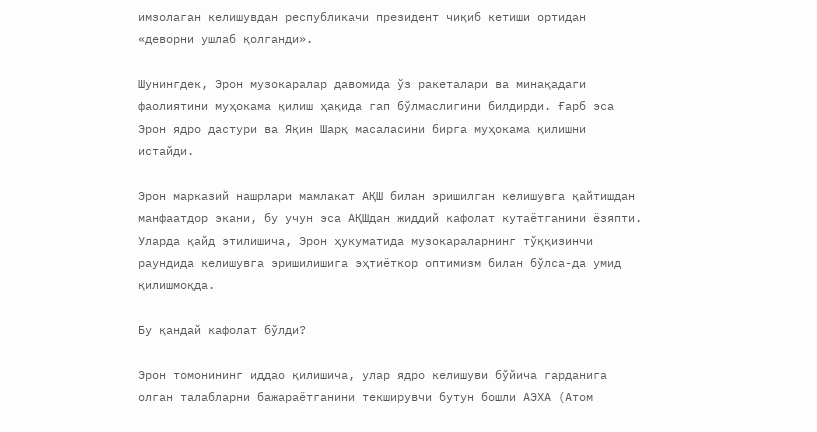имзолаган келишувдан республикачи президент чиқиб кетиши ортидан «деворни ушлаб қолганди».

Шунингдек, Эрон музокаралар давомида ўз ракеталари ва минақадаги фаолиятини муҳокама қилиш ҳақида гап бўлмаслигини билдирди. Ғарб эса Эрон ядро дастури ва Яқин Шарқ масаласини бирга муҳокама қилишни истайди.

Эрон марказий нашрлари мамлакат АҚШ билан эришилган келишувга қайтишдан манфаатдор экани, бу учун эса АҚШдан жиддий кафолат кутаётганини ёзяпти. Уларда қайд этилишича, Эрон ҳукуматида музокараларнинг тўққизинчи раундида келишувга эришилишига эҳтиёткор оптимизм билан бўлса-да умид қилишмоқда.

Бу қандай кафолат бўлди?

Эрон томонининг иддао қилишича, улар ядро келишуви бўйича гарданига олган талабларни бажараётганини текширувчи бутун бошли АЭХА (Атом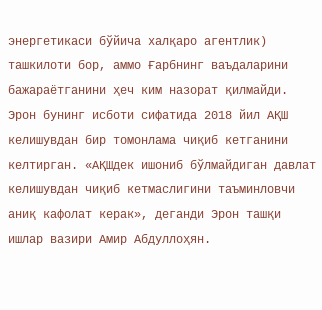энергетикаси бўйича халқаро агентлик) ташкилоти бор, аммо Ғарбнинг ваъдаларини бажараётганини ҳеч ким назорат қилмайди. Эрон бунинг исботи сифатида 2018 йил АҚШ келишувдан бир томонлама чиқиб кетганини келтирган. «АҚШдек ишониб бўлмайдиган давлат келишувдан чиқиб кетмаслигини таъминловчи аниқ кафолат керак», деганди Эрон ташқи ишлар вазири Амир Абдуллоҳян.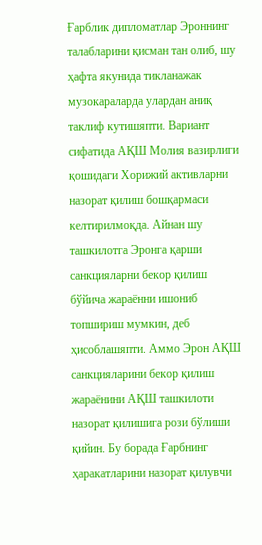Ғарблик дипломатлар Эроннинг талабларини қисман тан олиб, шу ҳафта якунида тикланажак музокараларда улардан аниқ таклиф кутишяпти. Вариант сифатида АҚШ Молия вазирлиги қошидаги Хорижий активларни назорат қилиш бошқармаси келтирилмоқда. Айнан шу ташкилотга Эронга қарши санкцияларни бекор қилиш бўйича жараённи ишониб топшириш мумкин, деб ҳисоблашяпти. Аммо Эрон АҚШ санкцияларини бекор қилиш жараёнини АҚШ ташкилоти назорат қилишига рози бўлиши қийин. Бу борада Ғарбнинг ҳаракатларини назорат қилувчи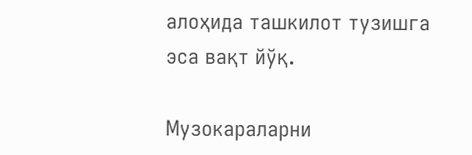алоҳида ташкилот тузишга эса вақт йўқ.

Музокараларни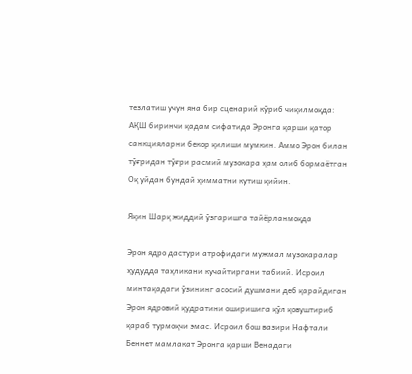тезлатиш учун яна бир сценарий кўриб чиқилмоқда: АҚШ биринчи қадам сифатида Эронга қарши қатор санкцияларни бекор қилиши мумкин. Аммо Эрон билан тўғридан тўғри расмий музокара ҳам олиб бормаётган Оқ уйдан бундай ҳимматни кутиш қийин.

Яқин Шарқ жиддий ўзгаришга тайёрланмоқда

Эрон ядро дастури атрофидаги мужмал музокаралар ҳудудда таҳликани кучайтиргани табиий. Исроил минтақадаги ўзининг асосий душмани деб қарайдиган Эрон ядровий қудратини оширишига қўл қовуштириб қараб турмоқчи эмас. Исроил бош вазири Нафтали Беннет мамлакат Эронга қарши Венадаги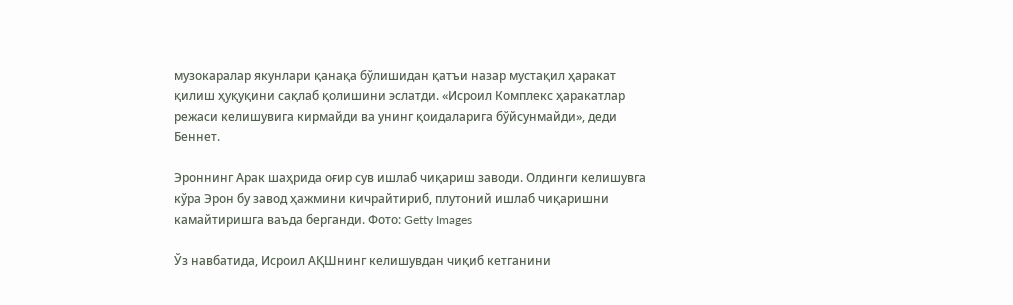музокаралар якунлари қанақа бўлишидан қатъи назар мустақил ҳаракат қилиш ҳуқуқини сақлаб қолишини эслатди. «Исроил Комплекс ҳаракатлар режаси келишувига кирмайди ва унинг қоидаларига бўйсунмайди», деди Беннет.

Эроннинг Арак шаҳрида оғир сув ишлаб чиқариш заводи. Олдинги келишувга кўра Эрон бу завод ҳажмини кичрайтириб, плутоний ишлаб чиқаришни камайтиришга ваъда берганди. Фото: Getty Images

Ўз навбатида, Исроил АҚШнинг келишувдан чиқиб кетганини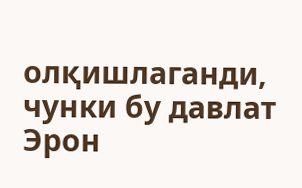олқишлаганди, чунки бу давлат Эрон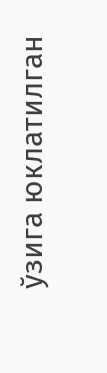ўзига юклатилган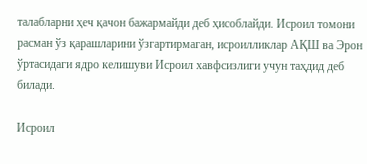талабларни ҳеч қачон бажармайди деб ҳисоблайди. Исроил томони расман ўз қарашларини ўзгартирмаган, исроилликлар АҚШ ва Эрон ўртасидаги ядро келишуви Исроил хавфсизлиги учун таҳдид деб билади.

Исроил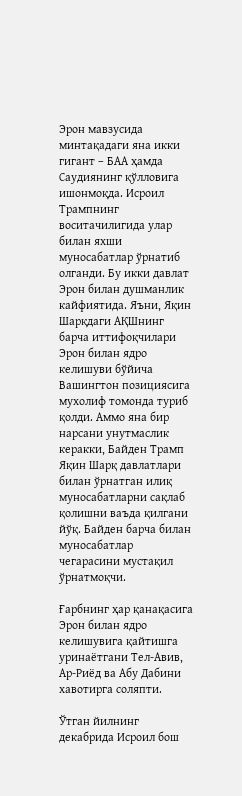Эрон мавзусида минтақадаги яна икки гигант – БАА ҳамда Саудиянинг қўлловига ишонмоқда. Исроил Трампнинг воситачилигида улар билан яхши муносабатлар ўрнатиб олганди. Бу икки давлат Эрон билан душманлик кайфиятида. Яъни, Яқин Шарқдаги АҚШнинг барча иттифоқчилари Эрон билан ядро келишуви бўйича Вашингтон позициясига мухолиф томонда туриб қолди. Аммо яна бир нарсани унутмаслик керакки, Байден Трамп Яқин Шарқ давлатлари билан ўрнатган илиқ муносабатларни сақлаб қолишни ваъда қилгани йўқ. Байден барча билан муносабатлар чегарасини мустақил ўрнатмоқчи.

Ғарбнинг ҳар қанақасига Эрон билан ядро келишувига қайтишга уринаётгани Тел-Авив, Ар-Риёд ва Абу Дабини хавотирга соляпти.

Ўтган йилнинг декабрида Исроил бош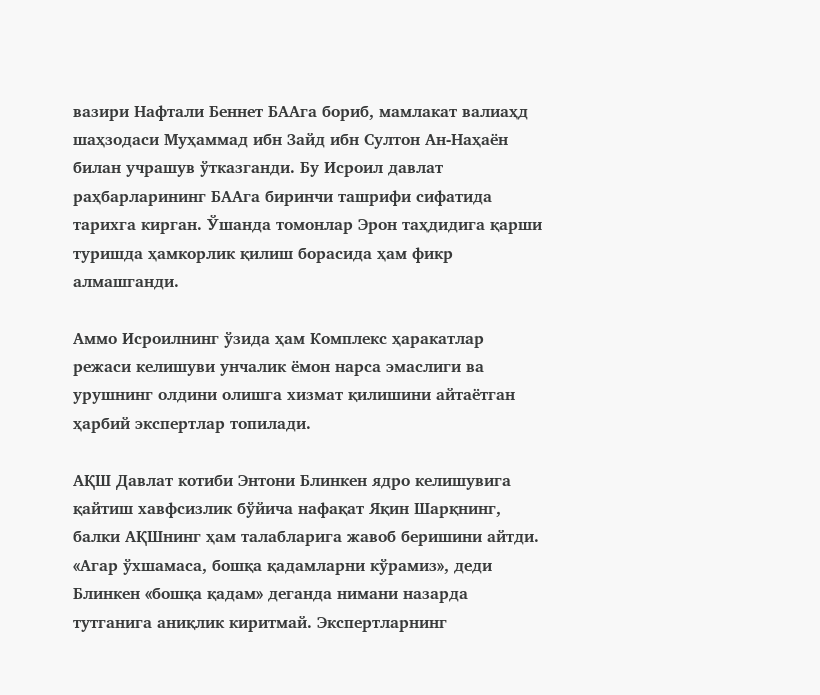вазири Нафтали Беннет БААга бориб, мамлакат валиаҳд шаҳзодаси Муҳаммад ибн Зайд ибн Султон Ан-Наҳаён билан учрашув ўтказганди. Бу Исроил давлат раҳбарларининг БААга биринчи ташрифи сифатида тарихга кирган. Ўшанда томонлар Эрон таҳдидига қарши туришда ҳамкорлик қилиш борасида ҳам фикр алмашганди.

Аммо Исроилнинг ўзида ҳам Комплекс ҳаракатлар режаси келишуви унчалик ёмон нарса эмаслиги ва урушнинг олдини олишга хизмат қилишини айтаётган ҳарбий экспертлар топилади.

АҚШ Давлат котиби Энтони Блинкен ядро келишувига қайтиш хавфсизлик бўйича нафақат Яқин Шарқнинг, балки АҚШнинг ҳам талабларига жавоб беришини айтди. «Агар ўхшамаса, бошқа қадамларни кўрамиз», деди Блинкен «бошқа қадам» деганда нимани назарда тутганига аниқлик киритмай. Экспертларнинг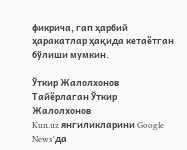фикрича, гап ҳарбий ҳаракатлар ҳақида кетаётган бўлиши мумкин.

Ўткир Жалолхонов
Тайёрлаган Ўткир Жалолхонов
Kun.uz янгиликларини Google News'да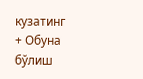кузатинг
+ Обуна бўлиш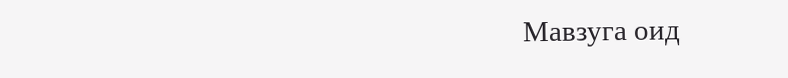Мавзуга оид